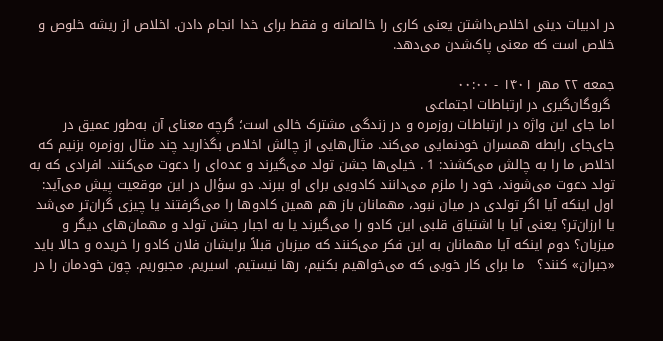در ادبیات دینی اخلاص‌داشتن یعنی کاری را خالصانه و فقط برای خدا انجام دادن. اخلاص از ریشه خلوص و خلاص است که معنی پاک‌شدن می‌دهد.

جمعه ۲۲ مهر ۱۴۰۱ - ۰۰:۰۰
 گروگان‌گیری در ارتباطات اجتماعی
اما جای این واژه در ارتباطات روزمره و در زندگی مشترک خالی است؛ گرچه معنای آن به‌طور عمیق در جای‌جای رابطه همسران خودنمایی می‌کند. مثال‌هایی از چالش اخلاص بگذارید چند مثال روزمره بزنیم که اخلاص ما را به چالش می‌کشند: 1 . خیلی‌ها جشن تولد می‌گیرند و عده‌ای را دعوت می‌کنند. افرادی که به تولد دعوت می‌شوند، خود را ملزم می‌دانند کادویی برای او ببرند. دو سؤال در این موقعیت پیش می‌آید: اول اینکه آیا اگر تولدی در میان نبود، مهمانان باز هم همین کادوها را می‌گرفتند یا چیزی گران‌تر می‌شد یا ارزان‌تر؟ یعنی آیا با اشتیاق قلبی این کادو را می‌گیرند یا به اجبار جشن تولد و مهمان‌های دیگر و میزبان؟ دوم اینکه آیا مهمانان به این فکر می‌کنند که میزبان قبلاً برایشان فلان کادو را خریده و حالا باید «جبران» کنند؟   ما برای کار خوبی که می‌خواهیم بکنیم، رها نیستیم. اسیریم. مجبوریم. چون خودمان را در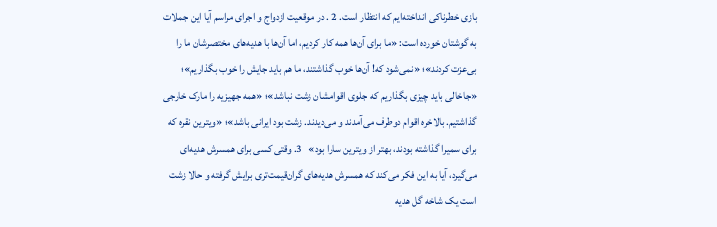بازی خطرناکی انداخته‌ایم که انتظار است. 2 . در موقعیت ازدواج و اجرای مراسم آیا این جملات به گوشتان خورده است: «ما برای آن‌ها همه کار کردیم، اما آن‌ها با هدیه‌های مختصرشان ما را بی‌عزت کردند»؛ «نمی‌شود که! آن‌ها خوب گذاشتند، ما هم باید جایش را خوب بگذاریم»؛ «جاخالی باید چیزی بگذاریم که جلوی اقوامشان زشت نباشد»؛ «همه جهیزیه را مارک خارجی گذاشتیم. بالاخره اقوام دوطرف می‌آمدند و می‌دیدند. زشت بود ایرانی باشد»؛ «ویترین نقره که برای سمیرا گذاشته بودند، بهتر از ویترین سارا بود»   3. وقتی کسی برای همسرش هدیه‌ای می‌گیرد، آیا به این فکر می‌کند که همسرش هدیه‌های گران‌قیمت‌تری برایش گرفته و حالا زشت است یک شاخه گل هدیه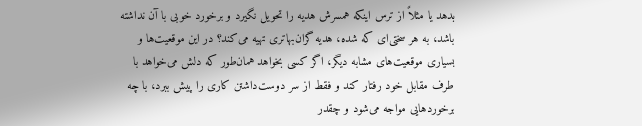بدهد یا مثلاً از ترس اینکه همسرش هدیه را تحویل نگیرد و برخورد خوبی با آن نداشته باشد، به هر سختی‌ای که شده، هدیه گران‌بهاتری تهیه می‌کند؟ در این موقعیت‌ها و بسیاری موقعیت‌های مشابه دیگر، اگر کسی بخواهد همان‌طور که دلش می‌خواهد با طرف مقابل خود رفتار کند و فقط از سر دوست‌داشتن کاری را پیش ببرد، با چه برخوردهایی مواجه می‌شود و چقدر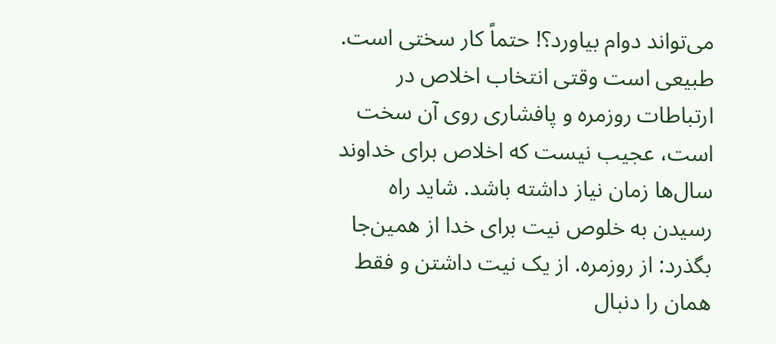می‌تواند دوام بیاورد؟! حتماً کار سختی است. طبیعی است وقتی انتخاب اخلاص در ارتباطات روزمره و پافشاری روی آن سخت است، عجیب نیست که اخلاص برای خداوند سال‌ها زمان نیاز داشته باشد. شاید راه رسیدن به خلوص نیت برای خدا از همین‌جا بگذرد: از روزمره. از یک نیت داشتن و فقط همان را دنبال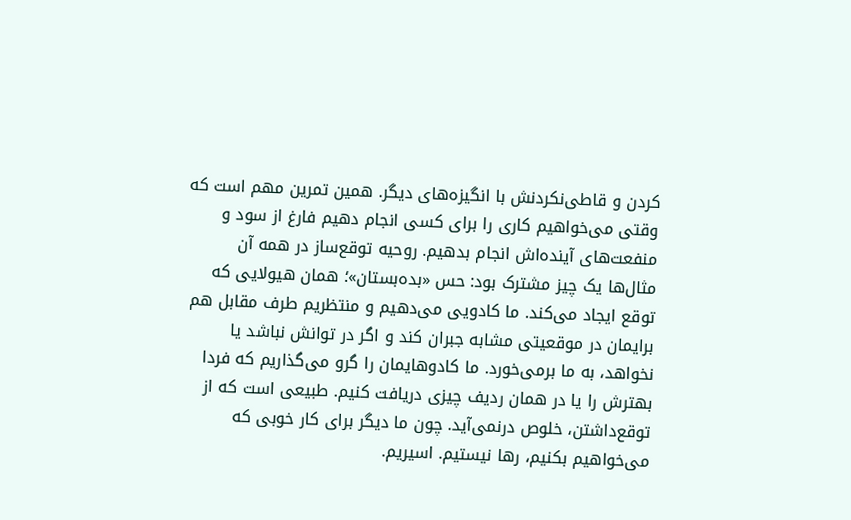کردن و قاطی‌نکردنش با انگیزه‌های دیگر. همین تمرین مهم است که وقتی می‌خواهیم کاری را برای کسی انجام دهیم فارغ از سود و منفعت‌های آینده‌اش انجام بدهیم. روحیه توقع‌ساز در همه آن مثال‌ها یک چیز مشترک بود: حس «بده‌بستان»؛ همان هیولایی که توقع ایجاد می‌کند. ما کادویی می‌دهیم و منتظریم طرف مقابل هم برایمان در موقعیتی مشابه جبران کند و اگر در توانش نباشد یا نخواهد، به ما برمی‌خورد. ما کادوهایمان را گرو می‌گذاریم که فردا بهترش را یا در همان ردیف چیزی دریافت کنیم. طبیعی است که از توقع‌داشتن، خلوص درنمی‌آید. چون ما دیگر برای کار خوبی که می‌خواهیم بکنیم، رها نیستیم. اسیریم.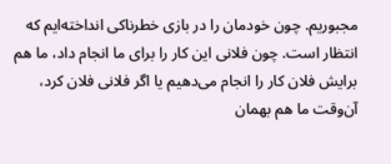مجبوریم. چون خودمان را در بازی خطرناکی انداخته‌ایم که انتظار است. چون فلانی این کار را برای ما انجام داد، ما هم برایش فلان کار را انجام می‌دهیم یا اگر فلانی فلان کرد، آن‌وقت ما هم بهمان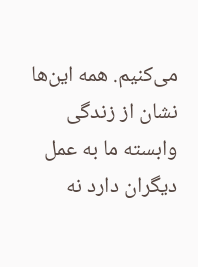می‌کنیم. همه این‌ها نشان از زندگی وابسته ما به عمل دیگران دارد نه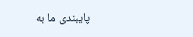پایبندی ما به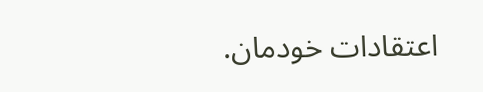اعتقادات خودمان.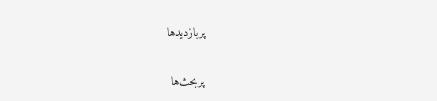پربازدیدها

پربحث‌ها